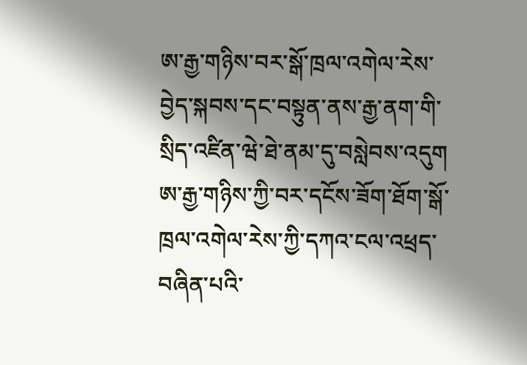ཨ་རྒྱ་གཉིས་བར་སྒོ་ཁྲལ་འགེལ་རེས་བྱེད་སྐབས་དང་བསྟུན་ནས་རྒྱ་ནག་གི་སྲིད་འཛིན་ཝེ་ཐེ་ནམ་དུ་བསླེབས་འདུག
ཨ་རྒྱ་གཉིས་ཀྱི་བར་དངོས་ཟོག་ཐོག་སྒོ་ཁྲལ་འགེལ་རེས་ཀྱི་དཀའ་ངལ་འཕྲད་བཞིན་པའི་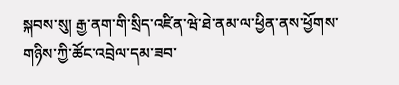སྐབས་སུ། རྒྱ་ནག་གི་སྲིད་འཛིན་ཝེ་ཐེ་ནམ་ལ་ཕྱིན་ནས་ཕྱོགས་གཉིས་ཀྱི་ཚོང་འབྲེལ་དམ་ཟབ་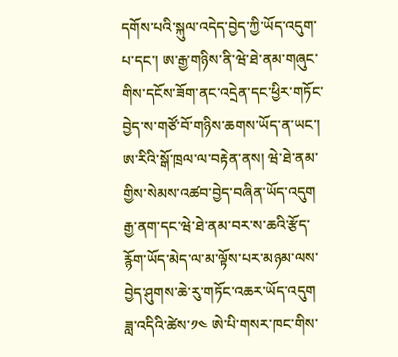དགོས་པའི་སྐུལ་འདེད་བྱེད་ཀྱི་ཡོད་འདུག་པ་དང་། ཨ་རྒྱ་གཉིས་ནི་ཝེ་ཐེ་ནམ་གཞུང་གིས་དངོས་ཟོག་ནང་འདྲེན་དང་ཕྱིར་གཏོང་བྱེད་ས་གཙོ་བོ་གཉིས་ཆགས་ཡོད་ན་ཡང་། ཨ་རིའི་སྒོ་ཁྲལ་ལ་བརྟེན་ནས། ཝེ་ཐེ་ནམ་གྱིས་སེམས་འཚབ་བྱེད་བཞིན་ཡོད་འདུག རྒྱ་ནག་དང་ཝེ་ཐེ་ནམ་བར་ས་ཆའི་རྩོད་རྙོག་ཡོད་མེད་ལ་མ་ལྟོས་པར་མཉམ་ལས་བྱེད་ཤུགས་ཆེ་རུ་གཏོང་འཆར་ཡོད་འདུག
ཟླ་འདིའི་ཚེས་༡༤ ཨེ་པི་གསར་ཁང་གིས་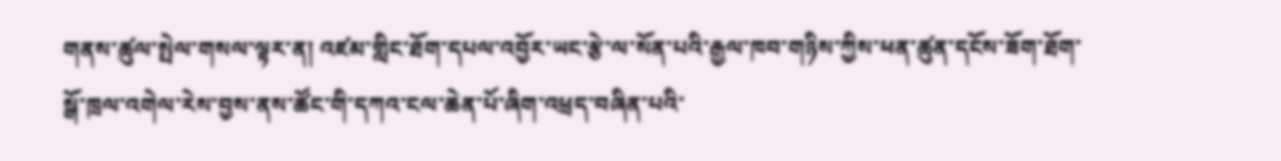གནས་ཚུལ་སྤེལ་གསལ་ལྟར་ན། འཛམ་གླིང་ཐོག་དཔལ་འབྱོར་ཡང་རྩེ་ལ་སོན་པའི་རྒྱལ་ཁབ་གཉིས་ཀྱིས་ཕན་ཚུན་དངོས་ཟོག་ཐོག་སྒོ་ཁྲལ་འགེལ་རེས་བྱས་ནས་ཚོང་གི་དཀའ་ངལ་ཆེན་པོ་ཞིག་འཕྲད་བཞིན་པའི་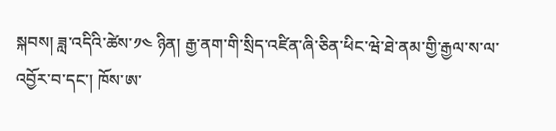སྐབས། ཟླ་འདིའི་ཚེས་༡༤ ཉིན། རྒྱ་ནག་གི་སྲིད་འཛིན་ཞི་ཅིན་ཕིང་ཝེ་ཐེ་ནམ་གྱི་རྒྱལ་ས་ལ་འབྱོར་བ་དང་། ཁོས་ཨ་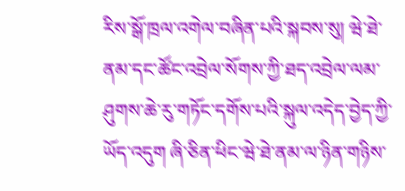རིས་སྒོ་ཁྲལ་འགེལ་བཞིན་པའི་སྐབས་སུ། ཝེ་ཐེ་ནམ་དང་ཚོང་འབྲེལ་སོགས་ཀྱི་ཐད་འབྲེལ་ལམ་ཤུགས་ཆེ་རུ་གཏོང་དགོས་པའི་སྐུལ་འདེད་བྱེད་ཀྱི་ཡོད་འདུག ཞི་ཅིན་ཕིང་ཝེ་ཐེ་ནམ་ལ་ཉིན་གཉིས་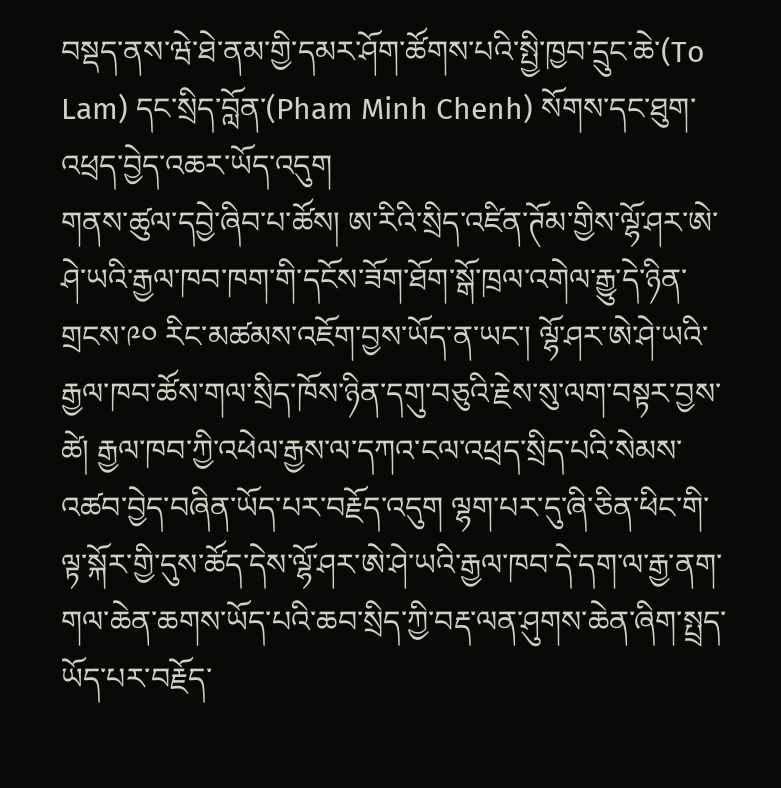བསྡད་ནས་ཝེ་ཐེ་ནམ་གྱི་དམར་ཤོག་ཚོགས་པའི་སྤྱི་ཁྱབ་དྲུང་ཆེ་(To Lam) དང་སྲིད་བློན་(Pham Minh Chenh) སོགས་དང་ཐུག་འཕྲད་བྱེད་འཆར་ཡོད་འདུག
གནས་ཚུལ་དབྱེ་ཞིབ་པ་ཚོས། ཨ་རིའི་སྲིད་འཛིན་ཊོམ་གྱིས་ལྷོ་ཤར་ཨེ་ཤེ་ཡའི་རྒྱལ་ཁབ་ཁག་གི་དངོས་ཟོག་ཐོག་སྒོ་ཁྲལ་འགེལ་རྒྱུ་དེ་ཉིན་གྲངས་༩༠ རིང་མཚམས་འཇོག་བྱས་ཡོད་ན་ཡང་། ལྷོ་ཤར་ཨེ་ཤེ་ཡའི་རྒྱལ་ཁབ་ཚོས་གལ་སྲིད་ཁོས་ཉིན་དགུ་བཅུའི་རྗེས་སུ་ལག་བསྟར་བྱས་ཚེ། རྒྱལ་ཁབ་ཀྱི་འཕེལ་རྒྱས་ལ་དཀའ་ངལ་འཕྲད་སྲིད་པའི་སེམས་འཚབ་བྱེད་བཞིན་ཡོད་པར་བརྗོད་འདུག ལྷག་པར་དུ་ཞི་ཅིན་ཕིང་གི་ལྟ་སྐོར་གྱི་དུས་ཚོད་དེས་ལྷོ་ཤར་ཨེ་ཤེ་ཡའི་རྒྱལ་ཁབ་དེ་དག་ལ་རྒྱ་ནག་གལ་ཆེན་ཆགས་ཡོད་པའི་ཆབ་སྲིད་ཀྱི་བརྡ་ལན་ཤུགས་ཆེན་ཞིག་སྤྲད་ཡོད་པར་བརྗོད་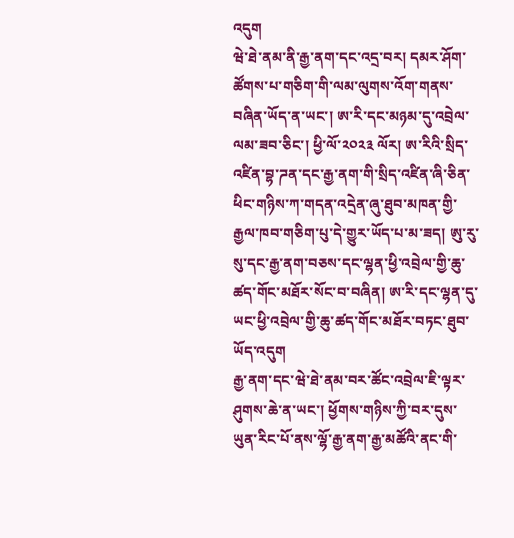འདུག
ཝེ་ཐེ་ནམ་ནི་རྒྱ་ནག་དང་འདྲ་བར། དམར་ཤོག་ཚོགས་པ་གཅིག་གི་ལམ་ལུགས་འོག་གནས་བཞིན་ཡོད་ན་ཡང་། ཨ་རི་དང་མཉམ་དུ་འབྲེལ་ལམ་ཟབ་ཅིང་། ཕྱི་ལོ་༢༠༢༣ ལོར། ཨ་རིའི་སྲིད་འཛིན་བྷ་ཌན་དང་རྒྱ་ནག་གི་སྲིད་འཛིན་ཞི་ཅིན་ཕིང་གཉིས་ཀ་གདན་འདྲེན་ཞུ་ཐུབ་མཁན་གྱི་རྒྱལ་ཁབ་གཅིག་པུ་དེ་གྱུར་ཡོད་པ་མ་ཟད། ཨུ་རུ་སུ་དང་རྒྱ་ནག་བཅས་དང་ལྷན་ཕྱི་འབྲེལ་གྱི་ཆུ་ཚད་གོང་མཐོར་སོང་བ་བཞིན། ཨ་རི་དང་ལྷན་དུ་ཡང་ཕྱི་འབྲེལ་གྱི་ཆུ་ཚད་གོང་མཐོར་བཏང་ཐུབ་ཡོད་འདུག
རྒྱ་ནག་དང་ཝེ་ཐེ་ནམ་བར་ཚོང་འབྲེལ་ཇི་ལྟར་ཤུགས་ཆེ་ན་ཡང་། ཕྱོགས་གཉིས་ཀྱི་བར་དུས་ཡུན་རིང་པོ་ནས་ལྷོ་རྒྱ་ནག་རྒྱ་མཚོའི་ནང་གི་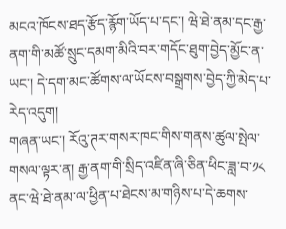མངའ་ཁོངས་ཐད་རྩོད་རྙོག་ཡོད་པ་དང་། ཝེ་ཐེ་ནམ་དང་རྒྱ་ནག་གི་མཚོ་སྲུང་དམག་མིའི་བར་གདོང་ཐུག་བྱེད་མྱོང་ན་ཡང་། དེ་དག་མང་ཚོགས་ལ་ཡོངས་བསྒྲགས་བྱེད་ཀྱི་མེད་པ་རེད་འདུག།
གཞན་ཡང་། རོའུ་ཊར་གསར་ཁང་གིས་གནས་ཚུལ་སྤེལ་གསལ་ལྟར་ན། རྒྱ་ནག་གི་སྲིད་འཛིན་ཞི་ཅིན་ཕིང་ཟླ་བ་༡༨ ནང་ཝེ་ཐེ་ནམ་ལ་ཕྱིན་པ་ཐེངས་མ་གཉིས་པ་དེ་ཆགས་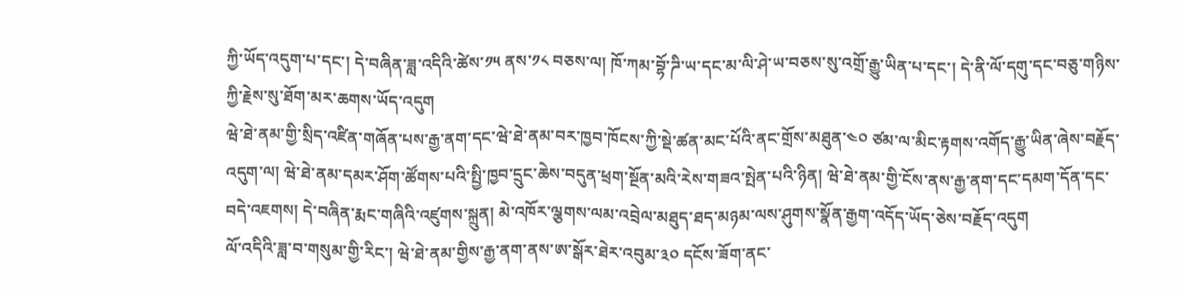ཀྱི་ཡོད་འདུག་པ་དང་། དེ་བཞིན་ཟླ་འདིའི་ཚེས་༡༥ ནས་༡༨ བཅས་ལ། ཁོ་ཀམ་བྷོ་ཌི་ཡ་དང་མ་ལི་ཤེ་ཡ་བཅས་སུ་འགྲོ་རྒྱུ་ཡིན་པ་དང་། དེ་ནི་ལོ་དགུ་དང་བཅུ་གཉིས་ཀྱི་རྗེས་སུ་ཐོག་མར་ཆགས་ཡོད་འདུག
ཝེ་ཐེ་ནམ་གྱི་སྲིད་འཛིན་གཞོན་པས་རྒྱ་ནག་དང་ཝེ་ཐེ་ནམ་བར་ཁྱབ་ཁོངས་ཀྱི་སྡེ་ཚན་མང་པོའི་ནང་གྲོས་མཐུན་༤༠ ཙམ་ལ་མིང་རྟགས་འགོད་རྒྱུ་ཡིན་ཞེས་བརྗོད་འདུག་ལ། ཝེ་ཐེ་ནམ་དམར་ཤོག་ཚོགས་པའི་སྤྱི་ཁྱབ་དྲུང་ཆེས་བདུན་ཕྲག་སྔོན་མའི་རེས་གཟའ་སྤེན་པའི་ཉིན། ཝེ་ཐེ་ནམ་གྱི་ངོས་ནས་རྒྱ་ནག་དང་དམག་དོན་དང་བདེ་འཇགས། དེ་བཞིན་རྨང་གཞིའི་འཛུགས་སྐྲུན། མེ་འཁོར་ལྕགས་ལམ་འབྲེལ་མཐུད་ཐད་མཉམ་ལས་ཤུགས་སྣོན་རྒྱག་འདོད་ཡོད་ཅེས་བརྗོད་འདུག
ལོ་འདིའི་ཟླ་བ་གསུམ་གྱི་རིང་། ཝེ་ཐེ་ནམ་གྱིས་རྒྱ་ནག་ནས་ཨ་སྒོར་ཐེར་འབུམ་༣༠ དངོས་ཟོག་ནང་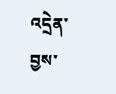འདྲེན་བྱས་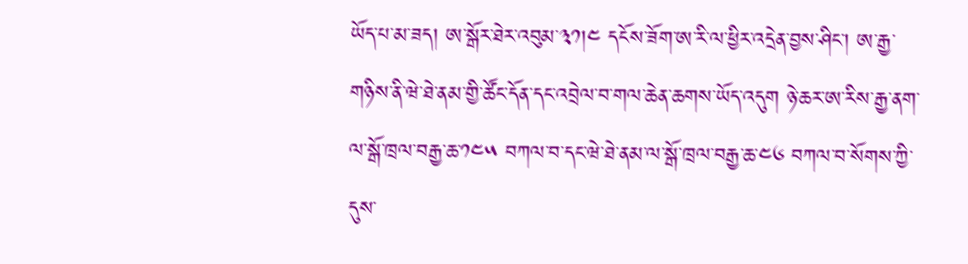ཡོད་པ་མ་ཟད། ཨ་སྒོར་ཐེར་འབུམ་༣༡།༤ དངོས་ཟོག་ཨ་རི་ལ་ཕྱིར་འདྲེན་བྱས་ཤིང་། ཨ་རྒྱ་གཉིས་ནི་ཝེ་ཐེ་ནམ་གྱི་ཚོང་དོན་དང་འབྲེལ་བ་གལ་ཆེན་ཆགས་ཡོད་འདུག ཉེ་ཆར་ཨ་རིས་རྒྱ་ནག་ལ་སྒོ་ཁྲལ་བརྒྱ་ཆ་༡༤༥ བཀལ་བ་དང་ཝེ་ཐེ་ནམ་ལ་སྒོ་ཁྲལ་བརྒྱ་ཆ་༤༦ བཀལ་བ་སོགས་ཀྱི་དུས་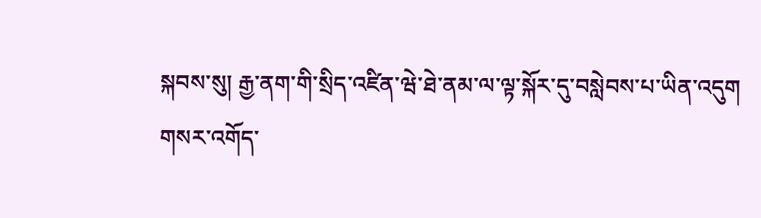སྐབས་སུ། རྒྱ་ནག་གི་སྲིད་འཛིན་ཝེ་ཐེ་ནམ་ལ་ལྟ་སྐོར་དུ་བསླེབས་པ་ཡིན་འདུག
གསར་འགོད་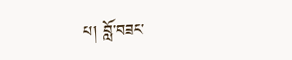པ། བློ་བཟང་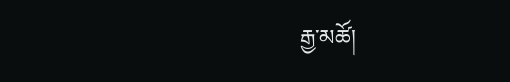རྒྱ་མཚོ།